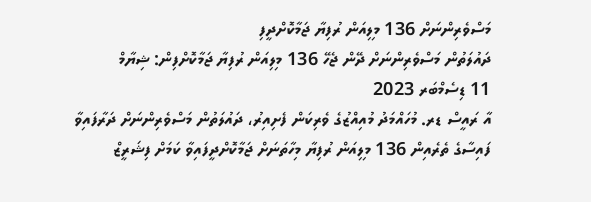މަސްވެރިންނަށް 136 މިލިއަން ރުފިޔާ ޖަމާކޮށްދީފި
ދައުލަތުން މަސްވެރިންނަށް ދޭން ޖެހޭ 136 މިލިއަން ރުފިޔާ ޖަމާކޮށްފިން: ޝިޔާމް
11 ޑިސެމްބަރ 2023
އާ ރައީސް ޑރ. މުހައްމަދު މުއިއްޒުގެ ވެރިކަން ފެށިއިރު، ދައުލަތުން މަސްވެރިންނަށް ދަރާފައިވާ ފައިސާގެ ތެރެއިން 136 މިލިއަން ރުފިޔާ މިހާތަނަށް ޖަމާކޮށްދީފައިވާ ކަމަށް ފިޝަރީޒް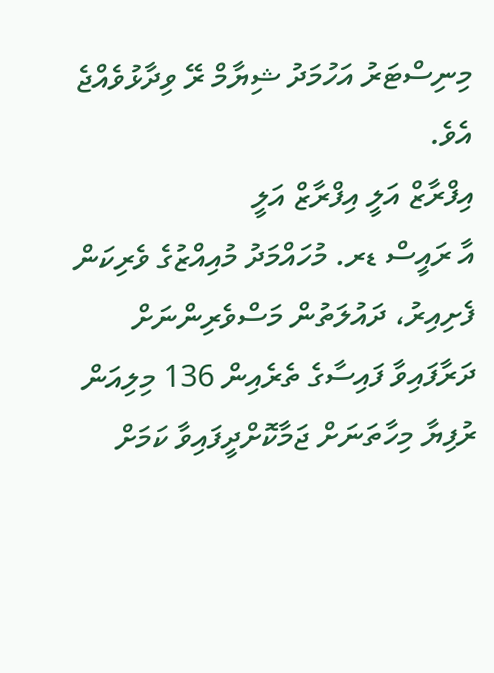މިނިސްޓަރު އަހުމަދު ޝިޔާމް ރޭ ވިދާޅުވެއްޖެ އެވެ.
އިފްރާޒް އަލީ އިފްރާޒް އަލީ
އާ ރައީސް ޑރ. މުހައްމަދު މުއިއްޒުގެ ވެރިކަން ފެށިއިރު، ދައުލަތުން މަސްވެރިންނަށް ދަރާފައިވާ ފައިސާގެ ތެރެއިން 136 މިލިއަން ރުފިޔާ މިހާތަނަށް ޖަމާކޮށްދީފައިވާ ކަމަށް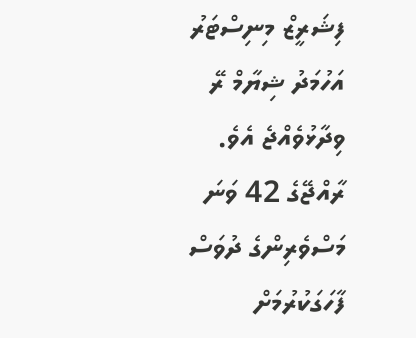ފިޝަރީޒް މިނިސްޓަރު އަހުމަދު ޝިޔާމް ރޭ ވިދާޅުވެއްޖެ އެވެ.
ރާއްޖޭގެ 42 ވަނަ މަސްވެރިންގެ ދުވަސް ފާހަގަކުރުމަށް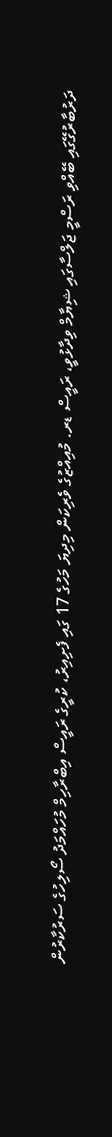ދަރުބާރުގޭގައި ބޭއްވި ރަސްމީ ޖަލްސާގައި ޝިޔާމް ވިދާޅުވީ، ރައީސް ޑރ. މުއިއްޒުގެ ވެރިކަން މިދިޔަ މަހުގެ 17 ގައި ފެށިއިރު، ކުރީގެ ރައީސް އިބްރާހިމް މުހައްމަދު ސޯލިހުގެ ސަރުކާރުން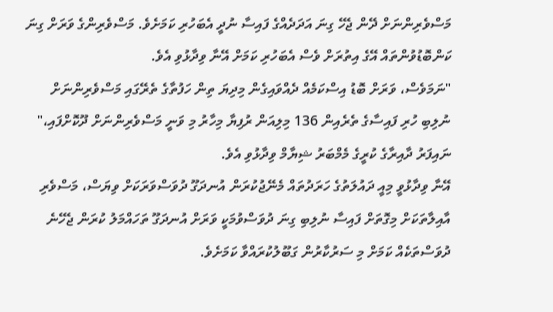މަސްވެރިންނަށް ދޭން ޖެހޭ ގިނަ އަދަދެއްގެ ފައިސާ ނުދީ އެބަހުރި ކަމަށެވެ. މަސްވެރިންގެ ވަރަށް ގިނަ ކަންބޮޑުވުންތައް އޭގެ އިތުރަށް ވެސް އެބަހުރި ކަމަށް އޭނާ ވިދާޅުވި އެވެ.
"ނަމަވެސް، ވަރަށް ބޮޑު އިސްކަމެއް ދެއްވައިގެން މިދިޔަ ތިން ހަފުތާގެ ތެރޭގައި މަސްވެރިންނަށް ނުލިބި ހުރި ފައިސާގެ ތެރެއިން 136 މިލިއަން ރުފިޔާ މިހާރު މި ވަނީ މަސްވެރިންނަށް ދޫކޮށްފައި،" ނައިފަރު ދާއިރާގެ ކުރީގެ މެމްބަރު ޝިޔާމް ވިދާޅުވި އެވެ.
އޭނާ ވިދާޅުވީ މިއީ ދައުލަތުގެ ހަރަދުތައް މެނޭޖުކުރަން އުނދަގޫ ދުވަސްވަރަކަށް ވިޔަސް، މަސްވެރި އާއިލާތަކަށް މިގޮތަށް ފައިސާ ނުލިބި ގިނަ ދުވަސްވުމަކީ ވަރަށް އުނދަގޫ ތަހައްމަލު ކުރަން ޖެހޭނެ ދުވަސްތަކެއް ކަމަށް މި ސަރުކާރުން ގަބޫލުކުރައްވާ ކަމަށެވެ.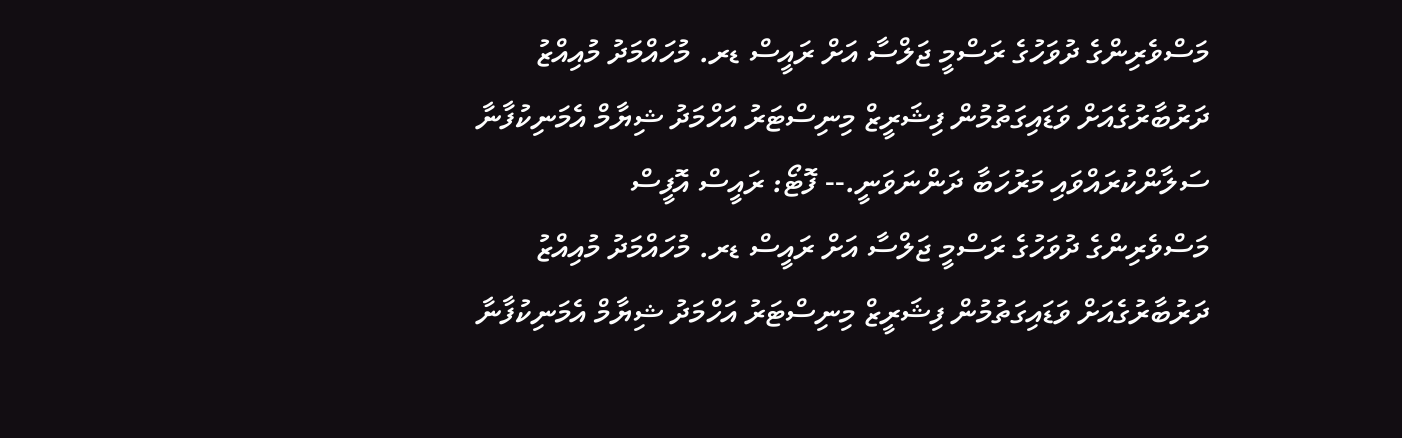މަސްވެރިންގެ ދުވަހުގެ ރަސްމީ ޖަލްސާ އަށް ރައީސް ޑރ. މުހައްމަދު މުއިއްޒު ދަރުބާރުގެއަށް ވަޑައިގަތުމުން ފިޝަރީޒް މިނިސްޓަރު އަހްމަދު ޝިޔާމް އެމަނިކުފާނާ ސަލާންކުރައްވައި މަރުހަބާ ދަންނަވަނީ.-- ފޮޓޯ: ރައީސް އޮފީސް
މަސްވެރިންގެ ދުވަހުގެ ރަސްމީ ޖަލްސާ އަށް ރައީސް ޑރ. މުހައްމަދު މުއިއްޒު ދަރުބާރުގެއަށް ވަޑައިގަތުމުން ފިޝަރީޒް މިނިސްޓަރު އަހްމަދު ޝިޔާމް އެމަނިކުފާނާ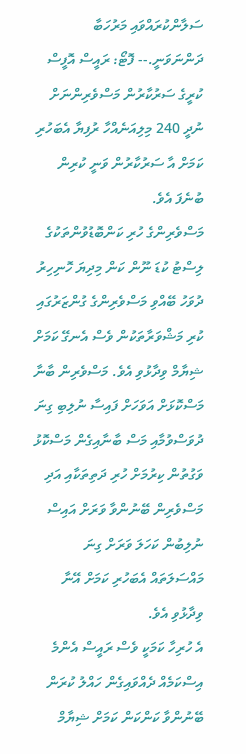ސަލާންކުރައްވައި މަރުހަބާ ދަންނަވަނީ.-- ފޮޓޯ: ރައީސް އޮފީސް
ކުރީގެ ސަރުކާރުން މަސްވެރިންނަށް ނުދީ 240 މިލިއަނެއްހާ ރުފިޔާ އެބަހުރި ކަމަށް އާ ސަރުކާރުން ވަނީ ކުރިން ބުނެފަ އެވެ.
މަސްވެރިންގެ ހުރި ކަންބޮޑުވުންތަކުގެ ލިސްޓު ކުޑަ ނޫން ކަން މިދިޔަ ހޮނިހިރު ދުވަހު ބޭއްވި މަސްވެރިންގެ ގުންޒަރުގައި ކުރި މަޝްވަރާތަކުން ވެސް އެނގޭ ކަމަށް ޝިޔާމް ވިދާޅުވި އެވެ. މަސްވެރިން ބާނާ މަސްކޮޅަށް އަވަހަށް ފައިސާ ނުލިބި ގިނަ ދުވަސްވުމާއި މަސް ބާނާއިގެން މަސްކޮޅު ވަގުތުން ކިރުމަށް ހުރި ދަތިތަކާއި އަދި މަސްވެރިން ބޭނުންވާ ވަރަށް އައިސް ނުލިބުން ކަހަލަ ވަރަށް ގިނަ މައްސަލަތައް އެބަހުރި ކަމަށް އޭނާ ވިދާޅުވި އެވެ.
އެ ހުރިހާ ކަމަކީ ވެސް ރައީސް އެންމެ އިސްކަމެއް ދެއްވައިގެން ހައްލު ކުރަން ބޭނުންވާ ކަންކަން ކަމަށް ޝިޔާމް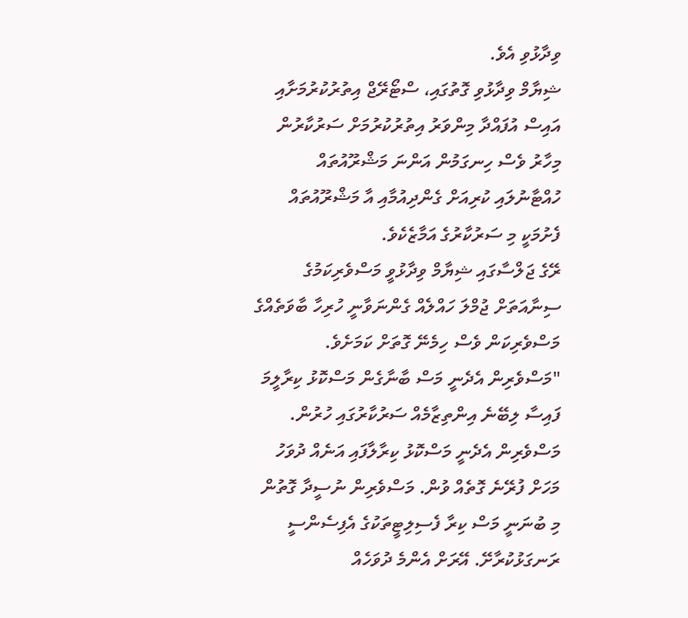ވިދާޅުވި އެވެ.
ޝިޔާމް ވިދާޅުވި ގޮތުގައި، ސްޓޯރޭޖް އިތުރުކުރުމަށާއި އައިސް އުފައްދާ މިންވަރު އިތުރުކުރުމަށް ސަރުކާރުން މިހާރު ވެސް ހިނގަމުން އަންނަ މަޝްރޫއުތައް ހުއްޓާނުލައި ކުރިއަށް ގެންދިއުމާއި އާ މަޝްރޫއުތައް ފެށުމަކީ މި ސަރުކާރުގެ އަމާޒެކެވެ.
ރޭގެ ޖަލްސާގައި ޝިޔާމް ވިދާޅުވީ މަސްވެރިކަމުގެ ސިނާއަތަށް ޖުމްލަ ހައްލެއް ގެންނަވާނީ ހުރިހާ ބާވަތެއްގެ މަސްވެރިކަން ވެސް ހިމެނޭ ގޮތަށް ކަމަށެވެ.
"މަސްވެރިން އެދެނީ މަސް ބާނާގެން މަސްކޮޅު ކިރާލީމަ ފައިސާ ލިބޭނެ އިންތިޒާމެއް ސަރުކާރުގައި ހުރުން. މަސްވެރިން އެދެނީ މަސްކޮޅު ކިރާލާފައި އަނެއް ދުވަހު މަހަށް ފުރޭނެ ގޮތެއް ވުން. މަސްވެރިން ނުސީދާ ގޮތުން މި ބުނަނީ މަސް ކިރާ ފެސިލިޓީތަކުގެ އެފިސެންސީ ރަނގަޅުކުރާށޭ. އޭރަށް އެންމެ ދުވަހެއް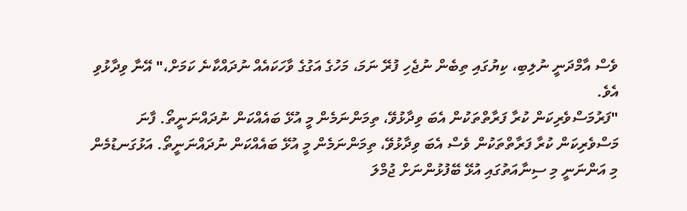ވެސް އާމްދަނީ ނުލިބި، ކިޔުގައި ތިބެން ނުޖެހި ފުރޭ ނަމަ، މަހުގެ އަގުގެ ވާހަކައެއް ނުދައްކާނެ ކަމަށް،" އޭނާ ވިދާޅުވި އެވެ.
"ފަރުމަސްވެރިކަން ކުރާ ފަރާތްތަކުން އެބަ ވިދާޅުވޭ، ތިމަންނަމެން މީ އުޅޭ ބައެއްކަން ނުދައްނަނީތޯ. ފާނަ މަސްވެރިކަން ކުރާ ފަރާތްތަކުން ވެސް އެބަ ވިދާޅުވޭ، ތިމަންނަމެން މީ އުޅޭ ބައެއްކަން ނުދައްނަނީތޯ. އަޅުގަނޑުމެން މި އަންނަނީ މި ސިނާއަތުގައި އުޅޭ ބޭފުޅުންނަށް ޖުމްލަ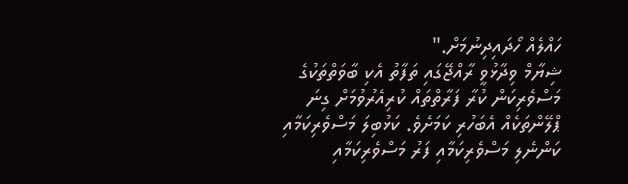ހައްލެއް ހޯދައިދިނުމަށް."
ޝިޔާމް ވިދާޅުވީ ރާއްޖޭގައި ތަފާތު އެކި ބާވަތްތަކުގެ މަސްވެރިކަން ކުރާ ފަރާތްތައް ކުރިއެރުވުމަށް ގިނަ ޕްލޭންތަކެއް އެބަހުރި ކަމަށެވެ. ކަޅުބިލަ މަސްވެރިކަމާއި ކަންނެލި މަސްވެރިކަމާއި ފަރު މަސްވެރިކަމާއި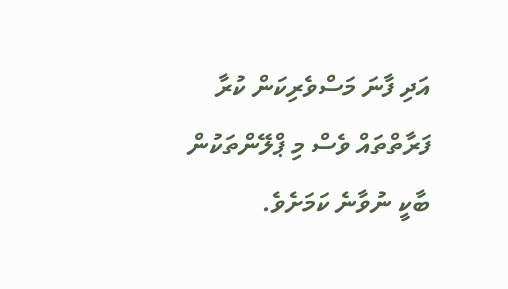އަދި ފާނަ މަސްވެރިކަން ކުރާ ފަރާތްތައް ވެސް މި ޕްލޭންތަކުން ބާކީ ނުވާނެ ކަމަށެވެ.